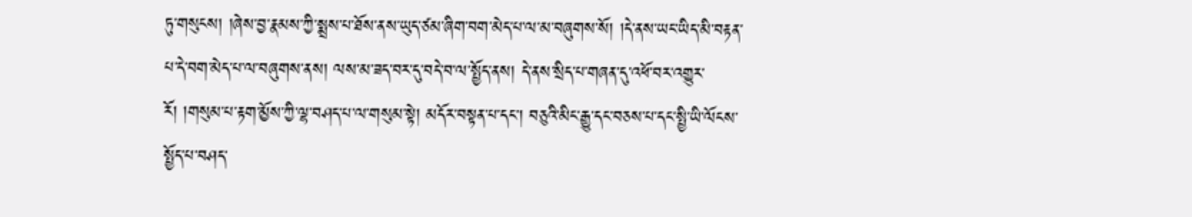ཏུ་གསུངས། །ཞེས་བྱ་རྣམས་ཀྱི་སྨྲས་པ་ཐོས་ནས་ཡུད་ཙམ་ཞིག་བག་མེད་པ་ལ་མ་བཞུགས་སོ། །དེ་ནས་ཡང་ཡིད་མི་བརྟན་པ་དེ་བག་མེད་པ་ལ་བཞུགས་ནས། ལས་མ་ཟད་བར་དུ་བདེ་བ་ལ་སྤྱོད་ནས། དེ་ནས་སྲིད་པ་གཞན་དུ་འཕོ་བར་འགྱུར་རོ། །གསུམ་པ་རྟག་མྱོས་ཀྱི་ལྷ་བཤད་པ་ལ་གསུམ་སྟེ། མདོར་བསྟན་པ་དང་། བཅུའི་མིང་རྒྱུ་དང་བཅས་པ་དང་སྤྱི་ཡི་ལོངས་སྤྱོད་པ་བཤད་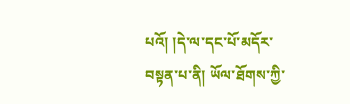པའོ། །དེ་ལ་དང་པོ་མདོར་བསྟན་པ་ནི། ཡོལ་ཐོགས་ཀྱི་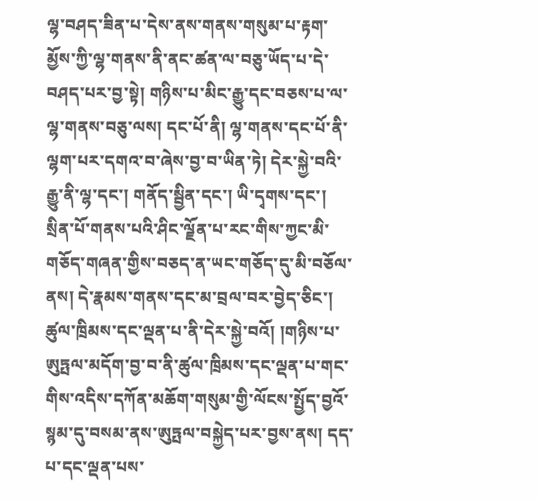ལྷ་བཤད་ཟིན་པ་དེས་ནས་གནས་གསུམ་པ་རྟག་མྱོས་ཀྱི་ལྷ་གནས་ནི་ནང་ཚན་ལ་བཅུ་ཡོད་པ་དེ་བཤད་པར་བྱ་སྟེ། གཉིས་པ་མིང་རྒྱུ་དང་བཅས་པ་ལ་ལྷ་གནས་བཅུ་ལས། དང་པོ་ནི། ལྷ་གནས་དང་པོ་ནི་ལྷག་པར་དགའ་བ་ཞེས་བྱ་བ་ཡིན་ཏེ། དེར་སྐྱེ་བའི་རྒྱུ་ནི་ལྷ་དང་། གནོད་སྦྱིན་དང་། ཡི་དྭགས་དང་། སྲིན་པོ་གནས་པའི་ཤིང་ལྗོན་པ་རང་གིས་ཀྱང་མི་གཅོད་གཞན་གྱིས་བཅད་ན་ཡང་གཅོད་དུ་མི་བཅོལ་ནས། དེ་རྣམས་གནས་དང་མ་བྲལ་བར་བྱེད་ཅིང་། ཚུལ་ཁྲིམས་དང་ལྡན་པ་ནི་དེར་སྐྱེ་བའོ། །གཉིས་པ་ཨུཏྤལ་མདོག་བྱ་བ་ནི་ཚུལ་ཁྲིམས་དང་ལྡན་པ་གང་གིས་འདིས་དཀོན་མཆོག་གསུམ་གྱི་ལོངས་སྤྱོད་བྱའོ་སྙམ་དུ་བསམ་ནས་ཨུཏྤལ་བསྐྱེད་པར་བྱས་ནས། དད་པ་དང་ལྡན་པས་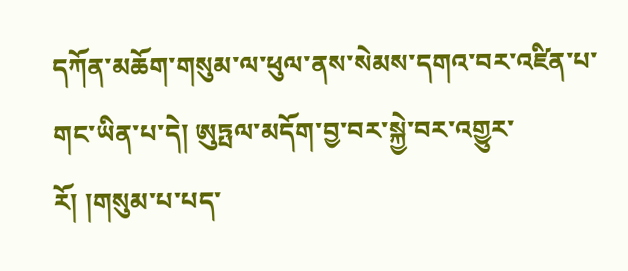དཀོན་མཆོག་གསུམ་ལ་ཕུལ་ནས་སེམས་དགའ་བར་འཛིན་པ་གང་ཡིན་པ་དེ། ཨུཏྤལ་མདོག་བྱ་བར་སྐྱེ་བར་འགྱུར་རོ། །གསུམ་པ་པད་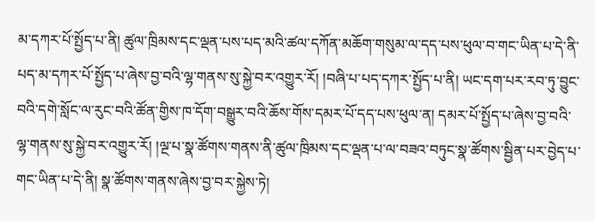མ་དཀར་པོ་སྤྱོད་པ་ནི། ཚུལ་ཁྲིམས་དང་ལྡན་པས་པད་མའི་ཚལ་དཀོན་མཆོག་གསུམ་ལ་དད་པས་ཕུལ་བ་གང་ཡིན་པ་དེ་ནི་པད་མ་དཀར་པོ་སྤྱོད་པ་ཞེས་བྱ་བའི་ལྷ་གནས་སུ་སྐྱེ་བར་འགྱུར་རོ། །བཞི་པ་པད་དཀར་སྤྱོད་པ་ནི། ཡང་དག་པར་རབ་ཏུ་བྱུང་བའི་དགེ་སློང་ལ་རུང་བའི་ཚོན་གྱིས་ཁ་དོག་བསྒྱུར་བའི་ཆོས་གོས་དམར་པོ་དད་པས་ཕུལ་ན། དམར་པོ་སྤྱོད་པ་ཞེས་བྱ་བའི་ལྷ་གནས་སུ་སྐྱེ་བར་འགྱུར་རོ། །ལྔ་པ་སྣ་ཚོགས་གནས་ནི་ཚུལ་ཁྲིམས་དང་ལྡན་པ་ལ་བཟའ་བཏུང་སྣ་ཚོགས་སྦྱིན་པར་བྱེད་པ་གང་ཡིན་པ་དེ་ནི། སྣ་ཚོགས་གནས་ཞེས་བྱ་བར་སྐྱེས་ཏེ།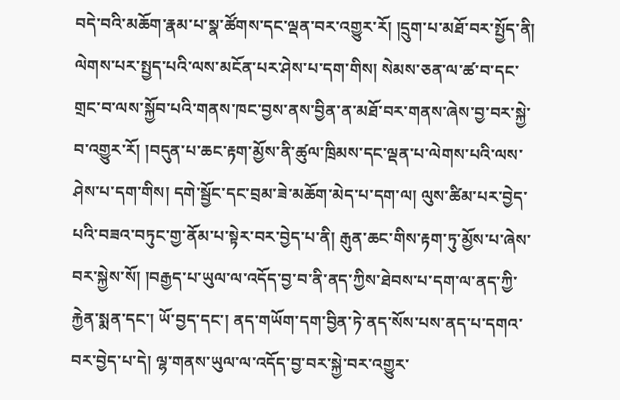བདེ་བའི་མཆོག་རྣམ་པ་སྣ་ཚོགས་དང་ལྡན་བར་འགྱུར་རོ། །དྲུག་པ་མཐོ་བར་སྤྱོད་ནི། ལེགས་པར་སྤྱད་པའི་ལས་མངོན་པར་ཤེས་པ་དག་གིས། སེམས་ཅན་ལ་ཚ་བ་དང་གྲང་བ་ལས་སྐྱོབ་པའི་གནས་ཁང་བྱས་ནས་བྱིན་ན་མཐོ་བར་གནས་ཞེས་བྱ་བར་སྐྱེ་བ་འགྱུར་རོ། །བདུན་པ་ཆང་རྟག་མྱོས་ནི་ཚུལ་ཁྲིམས་དང་ལྡན་པ་ལེགས་པའི་ལས་ཤེས་པ་དག་གིས། དགེ་སྦྱོང་དང་བྲམ་ཟེ་མཆོག་མེད་པ་དག་ལ། ལུས་ཚིམ་པར་བྱེད་པའི་བཟའ་བཏུང་གྱ་ནོམ་པ་སྟེར་བར་བྱེད་པ་ནི། རྒུན་ཆང་གིས་རྟག་ཏུ་མྱོས་པ་ཞེས་བར་སྐྱེས་སོ། །བརྒྱད་པ་ཡུལ་ལ་འདོད་བྱ་བ་ནི་ནད་ཀྱིས་ཐེབས་པ་དག་ལ་ནད་ཀྱི་རྐྱེན་སྨན་དང་། ཡོ་བྱད་དང་། ནད་གཡོག་དག་བྱིན་ཏེ་ནད་སོས་པས་ནད་པ་དགའ་བར་བྱེད་པ་དེ། ལྷ་གནས་ཡུལ་ལ་འདོད་བྱ་བར་སྐྱེ་བར་འགྱུར་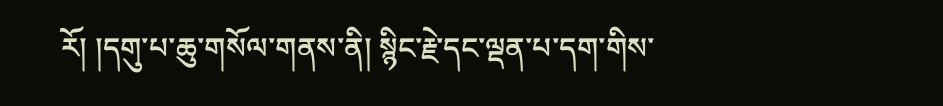རོ། །དགུ་པ་ཆུ་གསོལ་གནས་ནི། སྙིང་རྗེ་དང་ལྡན་པ་དག་གིས་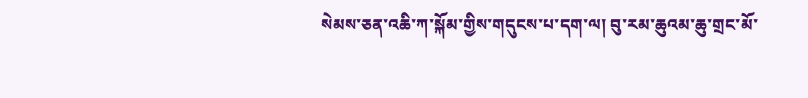སེམས་ཅན་འཆི་ཀ་སྐོམ་གྱིས་གདུངས་པ་དག་ལ། བུ་རམ་ཆུའམ་ཆུ་གྲང་མོ་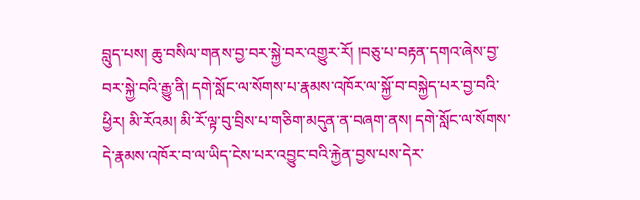བླུད་པས། ཆུ་བསིལ་གནས་བྱ་བར་སྐྱེ་བར་འགྱུར་རོ། །བཅུ་པ་བརྟན་དགའ་ཞེས་བྱ་བར་སྐྱེ་བའི་རྒྱུ་ནི། དགེ་སློང་ལ་སོགས་པ་རྣམས་འཁོར་ལ་སྐྱོ་བ་བསྐྱེད་པར་བྱ་བའི་ཕྱིར། མི་རོའམ། མི་རོ་ལྟ་བུ་བྲིས་པ་གཅིག་མདུན་ན་བཞག་ནས། དགེ་སློང་ལ་སོགས་དེ་རྣམས་འཁོར་བ་ལ་ཡིད་ངེས་པར་འབྱུང་བའི་རྐྱེན་བྱས་པས་དེར་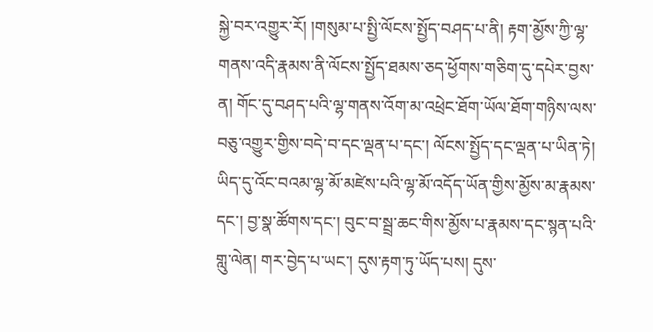སྐྱེ་བར་འགྱུར་རོ། །གསུམ་པ་སྤྱི་ལོངས་སྤྱོད་བཤད་པ་ནི། རྟག་མྱོས་ཀྱི་ལྷ་གནས་འདི་རྣམས་ནི་ལོངས་སྤྱོད་ཐམས་ཅད་ཕྱོགས་གཅིག་དུ་དཔེར་བྱས་ན། གོང་དུ་བཤད་པའི་ལྷ་གནས་འོག་མ་འཕྲེང་ཐོག་ཡོལ་ཐོག་གཉིས་ལས་བཅུ་འགྱུར་གྱིས་བདེ་བ་དང་ལྡན་པ་དང་། ལོངས་སྤྱོད་དང་ལྡན་པ་ཡིན་ཏེ། ཡིད་དུ་འོང་བའམ་ལྷ་མོ་མཛེས་པའི་ལྷ་མོ་འདོད་ཡོན་གྱིས་མྱོས་མ་རྣམས་དང་། བྱ་སྣ་ཚོགས་དང་། བུང་བ་སྦྲ་ཆང་གིས་མྱོས་པ་རྣམས་དང་སྙན་པའི་གླུ་ལེན། གར་བྱེད་པ་ཡང་། དུས་རྟག་ཏུ་ཡོད་པས། དུས་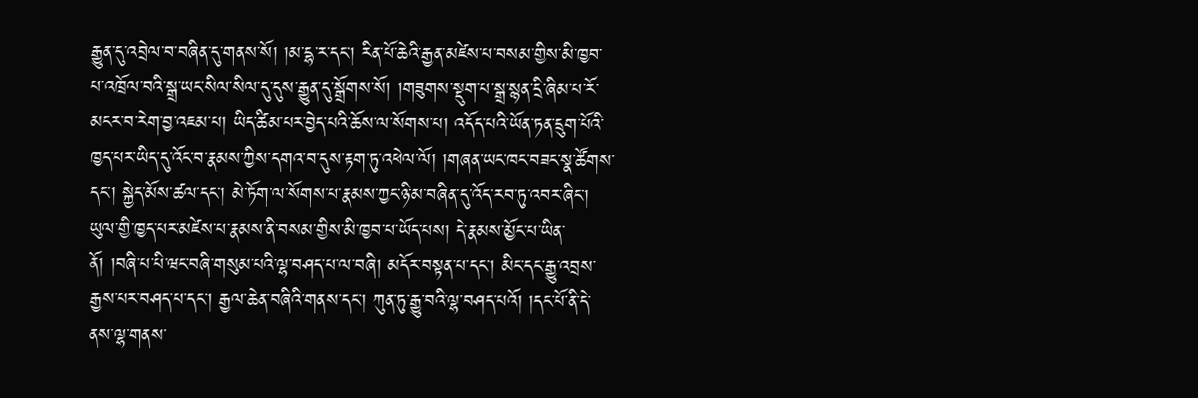རྒྱུན་དུ་འབྲེལ་བ་བཞིན་དུ་གནས་སོ། །མ་དྷ་ར་དང་། རིན་པོ་ཆེའི་རྒྱན་མཛེས་པ་བསམ་གྱིས་མི་ཁྱབ་པ་འཁྲོལ་བའི་སྒྲ་ཡང་སིལ་སིལ་དུ་དུས་རྒྱུན་དུ་སྒྲོགས་སོ། །གཟུགས་སྡུག་པ་སྒྲ་སྙན་དྲི་ཞིམ་པ་རོ་མངར་བ་རེག་བྱ་འཇམ་པ། ཡིད་ཚིམ་པར་བྱེད་པའི་ཆོས་ལ་སོགས་པ། འདོད་པའི་ཡོན་ཏན་དྲུག་པོའི་ཁྱད་པར་ཡིད་དུ་འོང་བ་རྣམས་ཀྱིས་དགའ་བ་དུས་རྟག་ཏུ་འཕེལ་ལོ། །གཞན་ཡང་ཁང་བཟང་སྣ་ཚོགས་དང་། སྐྱེད་མོས་ཚལ་དང་། མེ་ཏོག་ལ་སོགས་པ་རྣམས་ཀྱང་ཉི་མ་བཞིན་དུ་འོད་རབ་ཏུ་འབར་ཞིང་། ཡུལ་གྱི་ཁྱད་པར་མཛེས་པ་རྣམས་ནི་བསམ་གྱིས་མི་ཁྱབ་པ་ཡོད་པས། དེ་རྣམས་མྱོང་པ་ཡིན་ནོ། །བཞི་པ་པི་ཝང་བཞི་གསུམ་པའི་ལྷ་བཤད་པ་ལ་བཞི། མདོར་བསྟན་པ་དང་། མིང་དང་རྒྱུ་འབྲས་རྒྱས་པར་བཤད་པ་དང་། རྒྱལ་ཆེན་བཞིའི་གནས་དང་། ཀུན་ཏུ་རྒྱུ་བའི་ལྷ་བཤད་པའོ། །དང་པོ་ནི་དེ་ནས་ལྷ་གནས་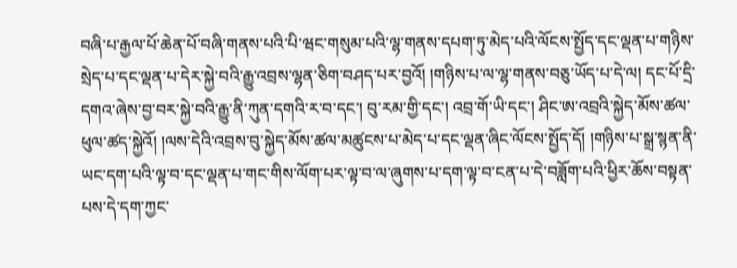བཞི་པ་རྒྱལ་པོ་ཆེན་པོ་བཞི་གནས་པའི་པི་ཝང་གསུམ་པའི་ལྷ་གནས་དཔག་ཏུ་མེད་པའི་ལོངས་སྤྱོད་དང་ལྡན་པ་གཉིས་སྲེད་པ་དང་ལྡན་པ་དེར་སྐྱེ་བའི་རྒྱུ་འབྲས་ལྷན་ཅིག་བཤད་པར་བྱའོ། །གཉིས་པ་ལ་ལྷ་གནས་བཅུ་ཡོད་པ་དེ་ལ། དང་པོ་དྲི་དགའ་ཞེས་བྱ་བར་སྐྱེ་བའི་རྒྱུ་ནི་ཀུན་དགའི་ར་བ་དང་། བུ་རམ་གྱི་དང་། འབྲ་གོ་ཡི་དང་། ཤིང་ཨ་འབྲའི་སྐྱེད་མོས་ཚལ་ཕུལ་ཚད་སྐྱེའོ། །ལས་དེའི་འབྲས་བུ་སྐྱེད་མོས་ཚལ་མཚུངས་པ་མེད་པ་དང་ལྡན་ཞིང་ལོངས་སྤྱོད་དོ། །གཉིས་པ་སྒྲ་སྙན་ནི་ཡང་དག་པའི་ལྟ་བ་དང་ལྡན་པ་གང་གིས་ལོག་པར་ལྟ་བ་ལ་ཞུགས་པ་དག་ལྟ་བ་ངན་པ་དེ་བཟློག་པའི་ཕྱིར་ཆོས་བསྟན་པས་དེ་དག་ཀྱང་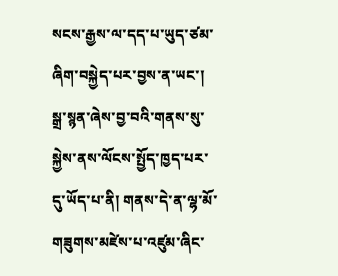སངས་རྒྱས་ལ་དད་པ་ཡུད་ཙམ་ཞིག་བསྐྱེད་པར་བྱས་ན་ཡང་། སྒྲ་སྙན་ཞེས་བྱ་བའི་གནས་སུ་སྐྱེས་ནས་ལོངས་སྤྱོད་ཁྱད་པར་དུ་ཡོད་པ་ནི། གནས་དེ་ན་ལྷ་མོ་གཟུགས་མཛེས་པ་འཛུམ་ཞིང་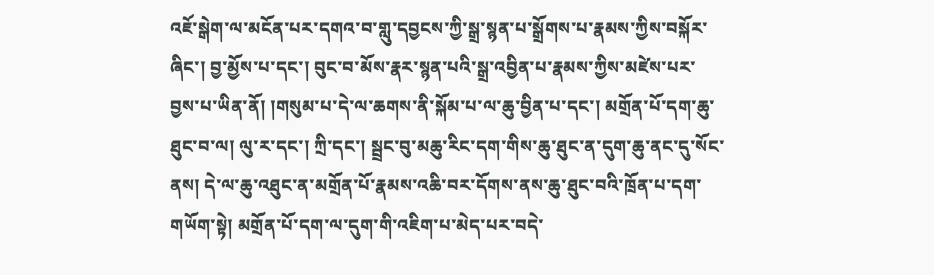འཇོ་སྒེག་ལ་མངོན་པར་དགའ་བ་གླུ་དབྱངས་ཀྱི་སྒྲ་སྙན་པ་སྒྲོགས་པ་རྣམས་ཀྱིས་བསྐོར་ཞིང་། བྱ་མྱོས་པ་དང་། བུང་བ་མོས་རྣར་སྙན་པའི་སྒྲ་འབྱིན་པ་རྣམས་ཀྱིས་མཛེས་པར་བྱས་པ་ཡིན་ནོ། །གསུམ་པ་དེ་ལ་ཆགས་ནི་སྐོམ་པ་ལ་ཆུ་བྱིན་པ་དང་། མགྲོན་པོ་དག་ཆུ་ཐུང་བ་ལ། ལུ་ར་དང་། ཀྲི་དང་། སྦྲང་བུ་མཆུ་རིང་དག་གིས་ཆུ་ཐུང་ན་དུག་ཆུ་ནང་དུ་སོང་ནས། དེ་ལ་ཆུ་འཐུང་ན་མགྲོན་པོ་རྣམས་འཆི་བར་དོགས་ནས་ཆུ་ཐུང་བའི་ཁྲོན་པ་དག་གཡོག་སྟེ། མགྲོན་པོ་དག་ལ་དུག་གི་འཇིག་པ་མེད་པར་བདེ་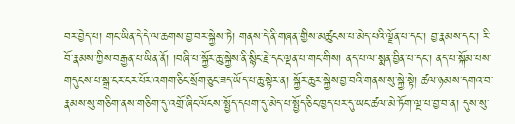བར་བྱེད་པ། གང་ཡིན་དེ་དེ་ལ་ཆགས་བྱ་བར་སྐྱེས་ཏེ། གནས་དེ་ནི་གཞན་གྱིས་མཚུངས་པ་མེད་པའི་ལྗོན་པ་དང་། བྱ་རྣམས་དང་། རི་བོ་རྣམས་ཀྱིས་བརྒྱན་པ་ཡིན་ནོ། །བཞི་པ་སྐྱོར་ཆུ་སྐྱེས་ནི་སྙིང་རྗེ་དང་ལྡན་པ་གང་གིས། ནད་པ་ལ་སྨན་བྱིན་པ་དང་། ནད་པ་སྐོམ་པས་གདུངས་པ་སྒྲ་ངར་ངར་པོར་འགག་ཅིང་སྲོག་ཅུང་ཟད་ཡོད་པ་ཆུ་སྟེར་ན། སྐྱོར་ཆུར་སྐྱེས་བྱ་བའི་གནས་སུ་སྐྱེ་སྟེ། ཚལ་ཉམས་དགའ་བ་རྣམས་སུ་གཅིག་ནས་གཅིག་དུ་འགྲོ་ཞིང་ལོངས་སྤྱོད་དཔག་དུ་མེད་པ་སྤྱོད་ཅིང་ཁྱད་པར་དུ་ཡང་ཚལ་མེ་ཏོག་ལྔ་པ་བྱ་བ་ན། དུས་སུ་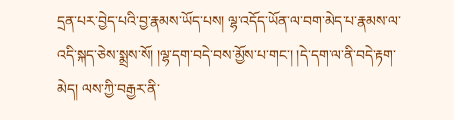དྲན་པར་བྱེད་པའི་བྱ་རྣམས་ཡོད་པས། ལྷ་འདོད་ཡོན་ལ་བག་མེད་པ་རྣམས་ལ་འདི་སྐད་ཅེས་སྨྲས་སོ། །ལྷ་དག་བདེ་བས་མྱོས་པ་གང་། །དེ་དག་ལ་ནི་བདེ་རྟག་མེད། ལས་ཀྱི་བརྒྱར་ནི་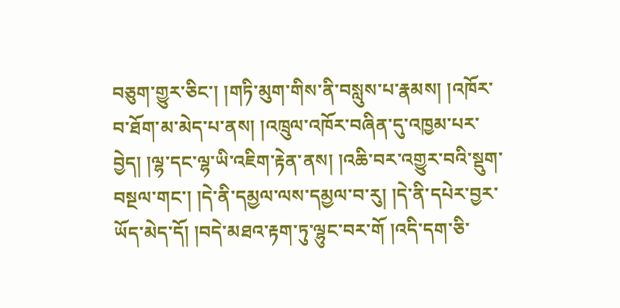བཅུག་གྱུར་ཅིང་། །གཏི་མུག་གིས་ནི་བསླུས་པ་རྣམས། །འཁོར་བ་ཐོག་མ་མེད་པ་ནས། །འཁྲུལ་འཁོར་བཞིན་དུ་འཁྱམ་པར་བྱེད། །ལྷ་དང་ལྷ་ཡི་འཇིག་རྟེན་ནས། །འཆི་བར་འགྱུར་བའི་སྡུག་བསྔལ་གང་། །དེ་ནི་དམྱལ་ལས་དམྱལ་བ་རུ། །དེ་ནི་དཔེར་བྱར་ཡོད་མེད་དོ། །བདེ་མཐའ་རྟག་ཏུ་ལྷུང་བར་གོ །འདི་དག་ཅི་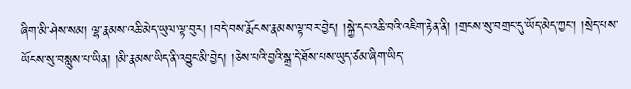ཞིག་མི་ཤེས་སམ། ལྷ་རྣམས་འཆི་མེད་ཡུལ་ལྟ་བུར། །བདེ་བས་རྨོངས་རྣམས་ལྟ་བར་བྱེད། །སྐྱེ་དང་འཆི་བའི་འཇིག་རྟེན་ནི། །གྲངས་སུ་བགྲང་དུ་ཡོད་མེད་ཀྱང་། །སྲེད་པས་ཡོངས་སུ་བསླུས་པ་ཡིན། །མི་རྣམས་ཡིད་ནི་འབྱུང་མི་བྱེད། །ཅེས་པའི་བྱའི་སྒྲ་དེ་ཐོས་པས་ཡུད་ཙམ་ཞིག་ཡིད་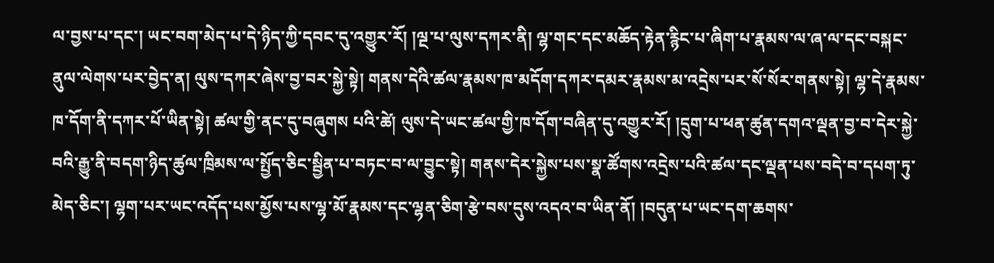ལ་བྱས་པ་དང་། ཡང་བག་མེད་པ་དེ་ཉིད་ཀྱི་དབང་དུ་འགྱུར་རོ། །ལྔ་པ་ལུས་དཀར་ནི། ལྷ་གང་དང་མཆོད་རྟེན་རྙིང་པ་ཞིག་པ་རྣམས་ལ་ཞ་ལ་དང་བསྐང་ནུལ་ལེགས་པར་བྱེད་ན། ལུས་དཀར་ཞེས་བྱ་བར་སྐྱེ་སྟེ། གནས་དེའི་ཚལ་རྣམས་ཁ་མདོག་དཀར་དམར་རྣམས་མ་འདྲེས་པར་སོ་སོར་གནས་སྟེ། ལྷ་དེ་རྣམས་ཁ་དོག་ནི་དཀར་པོ་ཡིན་སྟེ། ཚལ་གྱི་ནང་དུ་བཞུགས པའི་ཚེ། ལུས་དེ་ཡང་ཚལ་གྱི་ཁ་དོག་བཞིན་དུ་འགྱུར་རོ། །དྲུག་པ་ཕན་ཚུན་དགའ་ལྡན་བྱ་བ་དེར་སྐྱེ་བའི་རྒྱུ་ནི་བདག་ཉིད་ཚུལ་ཁྲིམས་ལ་སྤྱོད་ཅིང་སྦྱིན་པ་བཏང་བ་ལ་བྱུང་སྟེ། གནས་དེར་སྐྱེས་པས་སྣ་ཚོགས་འདྲེས་པའི་ཚལ་དང་ལྡན་པས་བདེ་བ་དཔག་ཏུ་མེད་ཅིང་། ལྷག་པར་ཡང་འདོད་པས་མྱོས་པས་ལྷ་མོ་རྣམས་དང་ལྷན་ཅིག་རྩེ་བས་དུས་འདའ་བ་ཡིན་ནོ། །བདུན་པ་ཡང་དག་ཆགས་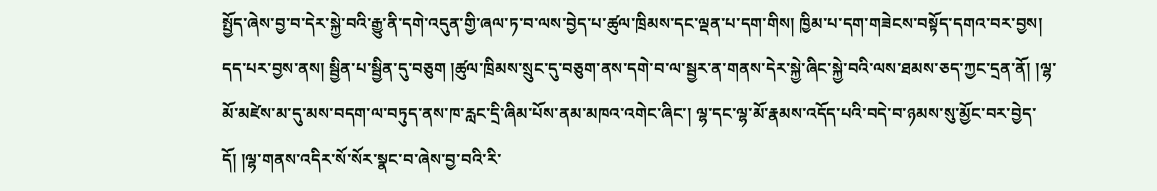སྤྱོད་ཞེས་བྱ་བ་དེར་སྐྱེ་བའི་རྒྱུ་ནི་དགེ་འདུན་གྱི་ཞལ་ཏ་བ་ལས་བྱེད་པ་ཚུལ་ཁྲིམས་དང་ལྡན་པ་དག་གིས། ཁྱིམ་པ་དག་གཟེངས་བསྟོད་དགའ་བར་བྱས། དད་པར་བྱས་ནས། སྦྱིན་པ་སྦྱིན་དུ་བཅུག །ཚུལ་ཁྲིམས་སྲུང་དུ་བཅུག་ནས་དགེ་བ་ལ་སྦྱར་ན་གནས་དེར་སྐྱེ་ཞིང་སྐྱེ་བའི་ལས་ཐམས་ཅད་ཀྱང་དྲན་ནོ། །ལྷ་མོ་མཛེས་མ་དུ་མས་བདག་ལ་བཏུད་ནས་ཁ་རླང་དྲི་ཞིམ་པོས་ནམ་མཁའ་འགེང་ཞིང་། ལྷ་དང་ལྷ་མོ་རྣམས་འདོད་པའི་བདེ་བ་ཉམས་སུ་མྱོང་བར་བྱེད་དོ། །ལྷ་གནས་འདིར་སོ་སོར་སྣང་བ་ཞེས་བྱ་བའི་རི་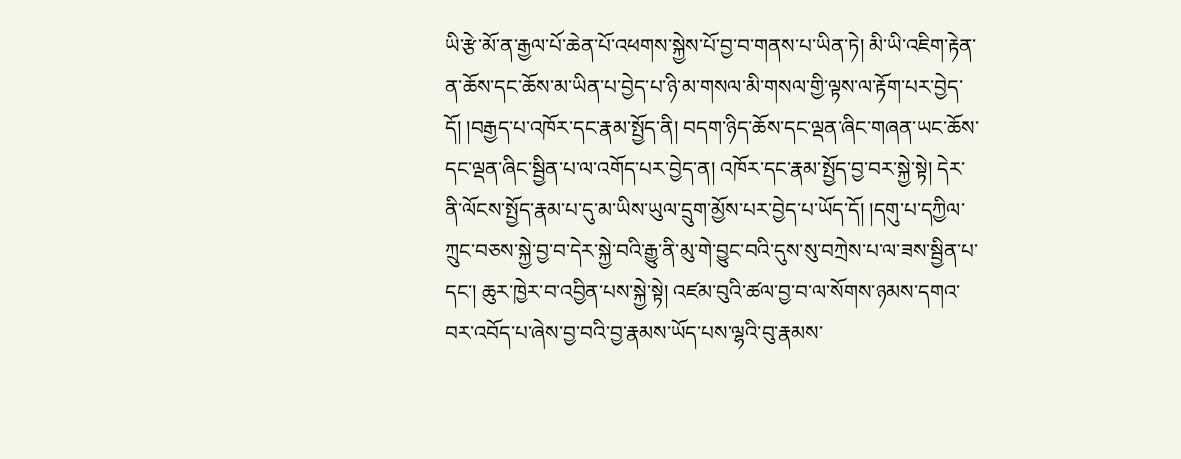ཡི་རྩེ་མོ་ན་རྒྱལ་པོ་ཆེན་པོ་འཕགས་སྐྱེས་པོ་བྱ་བ་གནས་པ་ཡིན་ཏེ། མི་ཡི་འཇིག་རྟེན་ན་ཆོས་དང་ཆོས་མ་ཡིན་པ་བྱེད་པ་ཉི་མ་གསལ་མི་གསལ་གྱི་ལྟས་ལ་རྟོག་པར་བྱེད་དོ། །བརྒྱད་པ་འཁོར་དང་རྣམ་སྤྱོད་ནི། བདག་ཉིད་ཆོས་དང་ལྡན་ཞིང་གཞན་ཡང་ཆོས་དང་ལྡན་ཞིང་སྦྱིན་པ་ལ་འགོད་པར་བྱེད་ན། འཁོར་དང་རྣམ་སྤྱོད་བྱ་བར་སྐྱེ་སྟེ། དེར་ནི་ལོངས་སྤྱོད་རྣམ་པ་དུ་མ་ཡིས་ཡུལ་དྲུག་མྱོས་པར་བྱེད་པ་ཡོད་དོ། །དགུ་པ་དཀྱིལ་ཀྲུང་བཅས་སྐྱེ་བྱ་བ་དེར་སྐྱེ་བའི་རྒྱུ་ནི་མུ་གེ་བྱུང་བའི་དུས་སུ་བཀྲེས་པ་ལ་ཟས་སྦྱིན་པ་དང་། ཆུར་ཁྱེར་བ་འབྱིན་པས་སྐྱེ་སྟེ། འཛམ་བུའི་ཚལ་བྱ་བ་ལ་སོགས་ཉམས་དགའ་བར་འབོད་པ་ཞེས་བྱ་བའི་བྱ་རྣམས་ཡོད་པས་ལྷའི་བུ་རྣམས་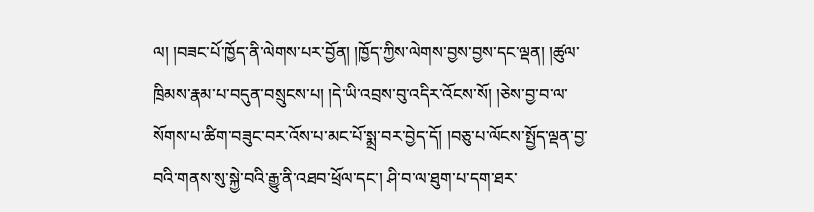ལ། །བཟང་པོ་ཁྱོད་ནི་ལེགས་པར་བྱོན། །ཁྱོད་ཀྱིས་ལེགས་བྱས་བྱས་དང་ལྡན། །ཚུལ་ཁྲིམས་རྣམ་པ་བདུན་བསྲུངས་པ། །དེ་ཡི་འབྲས་བུ་འདིར་འོངས་སོ། །ཅེས་བྱ་བ་ལ་སོགས་པ་ཚིག་བཟུང་བར་འོས་པ་མང་པོ་སྨྲ་བར་བྱེད་དོ། །བཅུ་པ་ལོངས་སྤྱོད་ལྡན་བྱ་བའི་གནས་སུ་སྐྱེ་བའི་རྒྱུ་ནི་འཐབ་ཕྲོལ་དང་། ཤི་བ་ལ་ཐུག་པ་དག་ཐར་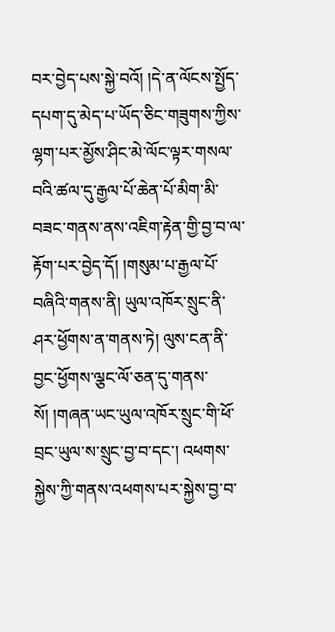བར་བྱེད་པས་སྐྱེ་བའོ། །དེ་ན་ལོངས་སྤྱོད་དཔག་དུ་མེད་པ་ཡོད་ཅིང་གཟུགས་ཀྱིས་ལྷག་པར་མྱོས་ཤིང་མེ་ལོང་ལྟར་གསལ་བའི་ཚལ་དུ་རྒྱལ་པོ་ཆེན་པོ་མིག་མི་བཟང་གནས་ནས་འཇིག་རྟེན་གྱི་བྱ་བ་ལ་རྟོག་པར་བྱེད་དོ། །གསུམ་པ་རྒྱལ་པོ་བཞིའི་གནས་ནི། ཡུལ་འཁོར་སྲུང་ནི་ཤར་ཕྱོགས་ན་གནས་ཏེ། ལུས་ངན་ནི་བྱང་ཕྱོགས་ལྕང་ལོ་ཅན་དུ་གནས་སོ། །གཞན་ཡང་ཡུལ་འཁོར་སྲུང་གི་ཕོ་བྲང་ཡུལ་ས་སྲུང་བྱ་བ་དང་། འཕགས་སྐྱེས་ཀྱི་གནས་འཕགས་པར་སྐྱེས་བྱ་བ་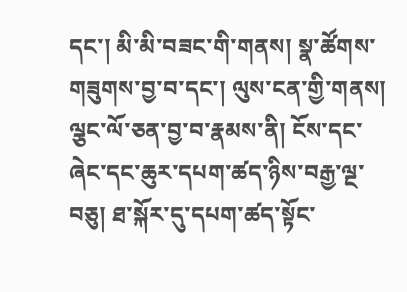དང་། མི་མི་བཟང་གི་གནས། སྣ་ཚོགས་གཟུགས་བྱ་བ་དང་། ལུས་ངན་གྱི་གནས། ལྕང་ལོ་ཅན་བྱ་བ་རྣམས་ནི། ངོས་དང་ཞེང་དང་ཆུར་དཔག་ཚད་ཉིས་བརྒྱ་ལྔ་བཅུ། ཐ་སྐོར་དུ་དཔག་ཚད་སྟོང་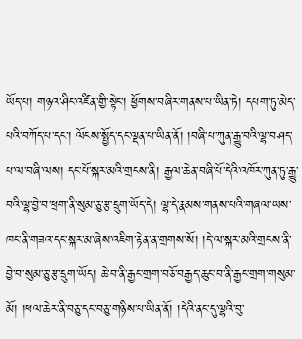ཡོད་པ། གཉའ་ཤིང་འཛིན་གྱི་སྟེང་། ཕྱོགས་བཞིར་གནས་པ་ཡིན་ཏེ། དཔག་ཏུ་མེད་པའི་བཀོད་པ་དང་། ལོངས་སྤྱོད་དང་ལྡན་པ་ཡིན་ནོ། །བཞི་པ་ཀུན་རྒྱུ་བའི་ལྷ་བཤད་པ་ལ་བཞི་ལས། དང་པོ་སྐར་མའི་གྲངས་ནི། རྒྱལ་ཆེན་བཞི་པོ་དེའི་འཁོར་ཀུན་ཏུ་རྒྱུ་བའི་ལྷ་བྱེ་བ་ཕྲག་ནི་སུམ་ཅུ་རྩ་དྲུག་ཡོད་དེ། ལྷ་དེ་རྣམས་གནས་པའི་གཞལ་ཡས་ཁང་ནི་གཟའ་དང་སྐར་མ་ཞེས་འཇིག་རྟེན་ན་གྲགས་སོ། །དེ་ལ་སྐར་མའི་གྲངས་ནི་བྱེ་བ་སུམ་ཅུ་རྩ་དྲུག་ཡོད། ཆེ་བ་ནི་རྒྱང་གྲག་བཅོ་བརྒྱད་ཆུང་བ་ནི་རྒྱང་གྲག་གསུམ་མོ། །ཕལ་ཆེར་ནི་བཅུ་དང་བཅུ་གཉིས་པ་ཡིན་ནོ། །དེའི་ནང་དུ་ལྷའི་བུ་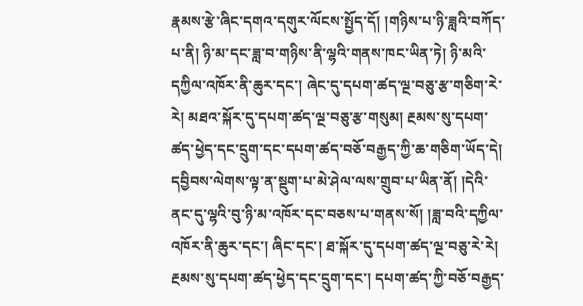རྣམས་རྩེ་ཞིང་དགའ་དགུར་ལོངས་སྤྱོད་དོ། །གཉིས་པ་ཉི་ཟླའི་བཀོད་པ་ནི། ཉི་མ་དང་ཟླ་བ་གཉིས་ནི་ལྷའི་གནས་ཁང་ཡིན་ཏེ། ཉི་མའི་དཀྱིལ་འཁོར་ནི་ཆུར་དང་། ཞེང་དུ་དཔག་ཚད་ལྔ་བཅུ་རྩ་གཅིག་རེ་རེ། མཐའ་སྐོར་དུ་དཔག་ཚད་ལྔ་བཅུ་རྩ་གསུམ། རྔམས་སུ་དཔག་ཚད་ཕྱེད་དང་དྲུག་དང་དཔག་ཚད་བཅོ་བརྒྱད་ཀྱི་ཆ་གཅིག་ཡོད་དེ། དབྱིབས་ལེགས་ལྟ་ན་སྡུག་པ་མེ་ཤེལ་ལས་གྲུབ་པ་ཡིན་ནོ། །དེའི་ནང་དུ་ལྷའི་བུ་ཉི་མ་འཁོར་དང་བཅས་པ་གནས་སོ། །ཟླ་བའི་དཀྱིལ་འཁོར་ནི་ཆུར་དང་། ཞིང་དང་། ཐ་སྐོར་དུ་དཔག་ཚད་ལྔ་བཅུ་རེ་རེ། རྔམས་སུ་དཔག་ཚད་ཕྱེད་དང་དྲུག་དང་། དཔག་ཚད་ཀྱི་བཅོ་བརྒྱད་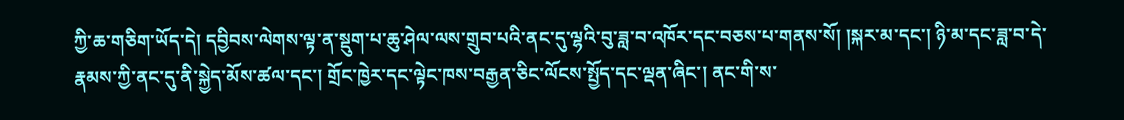ཀྱི་ཆ་གཅིག་ཡོད་དེ། དབྱིབས་ལེགས་ལྟ་ན་སྡུག་པ་ཆུ་ཤེལ་ལས་གྲུབ་པའི་ནང་དུ་ལྷའི་བུ་ཟླ་བ་འཁོར་དང་བཅས་པ་གནས་སོ། །སྐར་མ་དང་། ཉི་མ་དང་ཟླ་བ་དེ་རྣམས་ཀྱི་ནང་དུ་ནི་སྐྱེད་མོས་ཚལ་དང་། གྲོང་ཁྱེར་དང་ལྟེང་ཁས་བརྒྱན་ཅིང་ལོངས་སྤྱོད་དང་ལྡན་ཞིང་། ནང་གི་ས་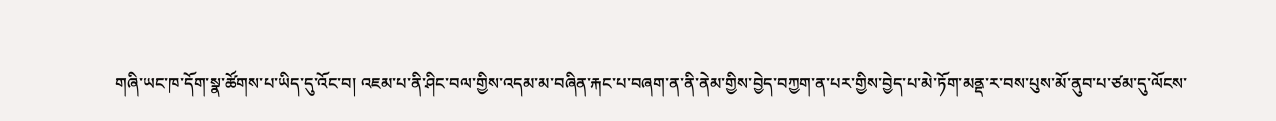གཞི་ཡང་ཁ་དོག་སྣ་ཚོགས་པ་ཡིད་དུ་འོང་བ། འཇམ་པ་ནི་ཤིང་བལ་གྱིས་འདམ་མ་བཞིན་རྐང་པ་བཞག་ན་ནི་ནེམ་གྱིས་བྱེད་བཀྱག་ན་པར་གྱིས་བྱེད་པ་མེ་ཏོག་མནྡ་ར་བས་པུས་མོ་ནུབ་པ་ཙམ་དུ་ལོངས་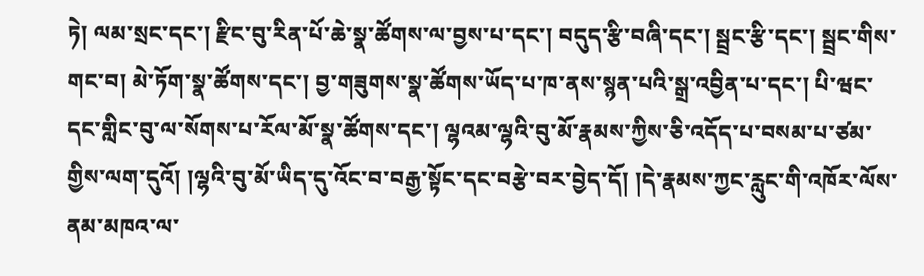ཏེ། ལམ་སྲང་དང་། རྫིང་བུ་རིན་པོ་ཆེ་སྣ་ཚོགས་ལ་བྱས་པ་དང་། བདུད་རྩི་བཞི་དང་། སྦྲང་རྩི་དང་། སྦྲང་གིས་གང་བ། མེ་ཏོག་སྣ་ཚོགས་དང་། བྱ་གཟུགས་སྣ་ཚོགས་ཡོད་པ་ཁ་ནས་སྙན་པའི་སྒྲ་འབྱིན་པ་དང་། པི་ཝང་དང་གླིང་བུ་ལ་སོགས་པ་རོལ་མོ་སྣ་ཚོགས་དང་། ལྷའམ་ལྷའི་བུ་མོ་རྣམས་ཀྱིས་ཅི་འདོད་པ་བསམ་པ་ཙམ་གྱིས་ལག་དུའོ། །ལྷའི་བུ་མོ་ཡིད་དུ་འོང་བ་བརྒྱ་སྟོང་དང་བརྩེ་བར་བྱེད་དོ། །དེ་རྣམས་ཀྱང་རླུང་གི་འཁོར་ལོས་ནམ་མཁའ་ལ་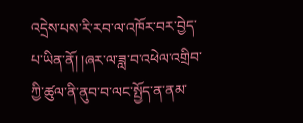འདྲེས་པས་རི་རབ་ལ་འཁོར་བར་བྱེད་པ་ཡིན་ནོ། །ཞར་ལ་ཟླ་བ་འཕེལ་འགྲིབ་ཀྱི་ཚུལ་ནི་ནུབ་བ་ལང་སྤྱོད་ན་ནམ་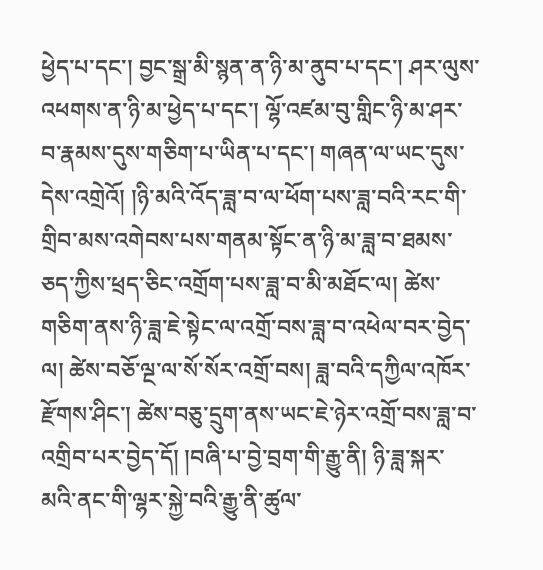ཕྱེད་པ་དང་། བྱང་སྒྲ་མི་སྙན་ན་ཉི་མ་ནུབ་པ་དང་། ཤར་ལུས་འཕགས་ན་ཉི་མ་ཕྱེད་པ་དང་། ལྷོ་འཛམ་བུ་གླིང་ཉི་མ་ཤར་བ་རྣམས་དུས་གཅིག་པ་ཡིན་པ་དང་། གཞན་ལ་ཡང་དུས་དེས་འགྲེའོ། །ཉི་མའི་འོད་ཟླ་བ་ལ་ཕོག་པས་ཟླ་བའི་རང་གི་གྲིབ་མས་འགེབས་པས་གནམ་སྟོང་ན་ཉི་མ་ཟླ་བ་ཐམས་ཅད་ཀྱིས་ཕྲད་ཅིང་འགྲོག་པས་ཟླ་བ་མི་མཐོང་ལ། ཚེས་གཅིག་ནས་ཉི་ཟླ་ཇེ་སྟེང་ལ་འགྲོ་བས་ཟླ་བ་འཕེལ་བར་བྱེད་ལ། ཚེས་བཅོ་ལྔ་ལ་སོ་སོར་འགྲོ་བས། ཟླ་བའི་དཀྱིལ་འཁོར་རྫོགས་ཤིང་། ཚེས་བཅུ་དྲུག་ནས་ཡང་ཇེ་ཉེར་འགྲོ་བས་ཟླ་བ་འགྲིབ་པར་བྱེད་དོ། །བཞི་པ་བྱེ་བྲག་གི་རྒྱུ་ནི། ཉི་ཟླ་སྐར་མའི་ནང་གི་ལྷར་སྐྱེ་བའི་རྒྱུ་ནི་ཚུལ་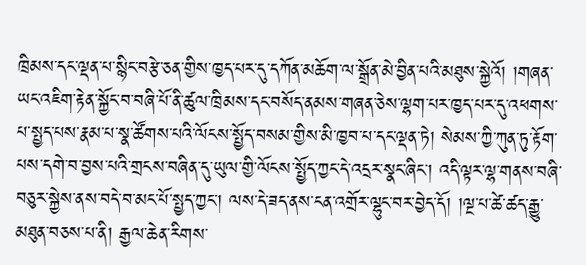ཁྲིམས་དང་ལྡན་པ་སྙིང་བརྩེ་ཅན་གྱིས་ཁྱད་པར་དུ་དཀོན་མཆོག་ལ་སྒྲོན་མེ་བྱིན་པའི་མཐུས་སྐྱེའོ། །གཞན་ཡང་འཇིག་རྟེན་སྐྱོང་བ་བཞི་པོ་ནི་ཚུལ་ཁྲིམས་དང་བསོད་ནམས་གཞན་ཅེས་ལྷག་པར་ཁྱད་པར་དུ་འཕགས་པ་སྤྱད་པས་རྣམ་པ་སྣ་ཚོགས་པའི་ལོངས་སྤྱོད་བསམ་གྱིས་མི་ཁྱབ་པ་དང་ལྡན་ཏེ། སེམས་ཀྱི་ཀུན་ཏུ་རྟོག་པས་དགེ་བ་བྱས་པའི་གྲངས་བཞིན་དུ་ཡུལ་གྱི་ལོངས་སྤྱོད་ཀྱང་དེ་འདྲར་སྣང་ཞིང་། འདི་ལྟར་ལྷ་གནས་བཞི་བཅུར་སྐྱེས་ནས་བདེ་བ་མང་པོ་སྤྱད་ཀྱང་། ལས་དེ་ཟད་ནས་ངན་འགྲོར་ལྷུང་བར་བྱེད་དོ། །ལྔ་པ་ཚེ་ཚད་རྒྱུ་མཐུན་བཅས་པ་ནི། རྒྱལ་ཆེན་རིགས་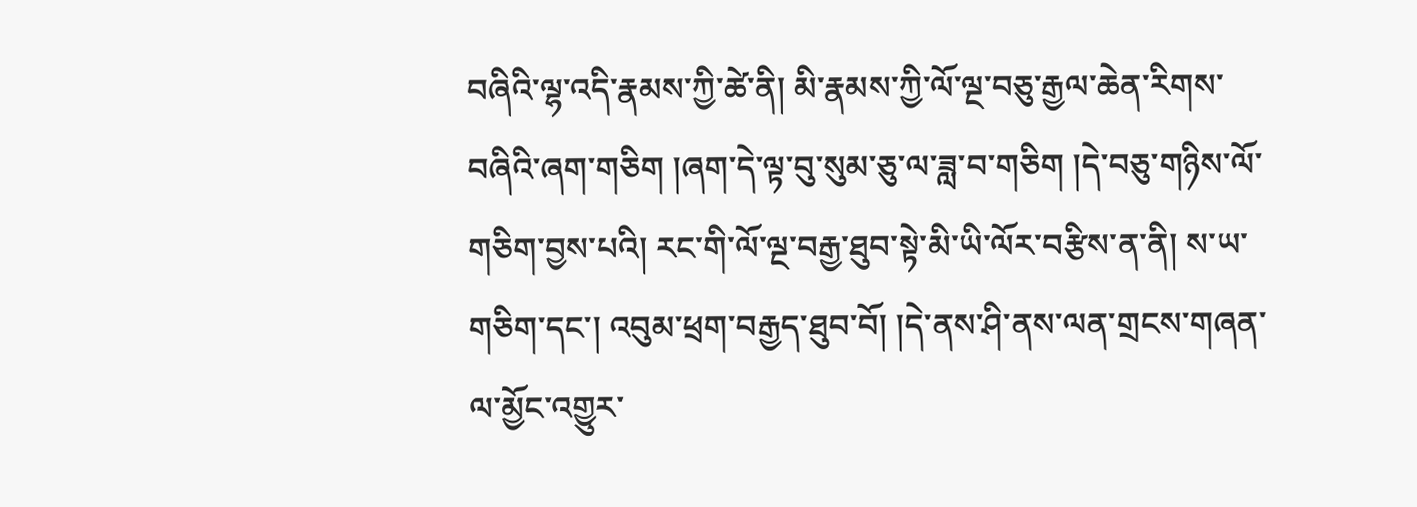བཞིའི་ལྷ་འདི་རྣམས་ཀྱི་ཚེ་ནི། མི་རྣམས་ཀྱི་ལོ་ལྔ་བཅུ་རྒྱལ་ཆེན་རིགས་བཞིའི་ཞག་གཅིག །ཞག་དེ་ལྟ་བུ་སུམ་ཅུ་ལ་ཟླ་བ་གཅིག །དེ་བཅུ་གཉིས་ལོ་གཅིག་བྱས་པའི། རང་གི་ལོ་ལྔ་བརྒྱ་ཐུབ་སྟེ་མི་ཡི་ལོར་བརྩིས་ན་ནི། ས་ཡ་གཅིག་དང་། འབུམ་ཕྲག་བརྒྱད་ཐུབ་བོ། །དེ་ནས་ཤི་ནས་ལན་གྲངས་གཞན་ལ་མྱོང་འགྱུར་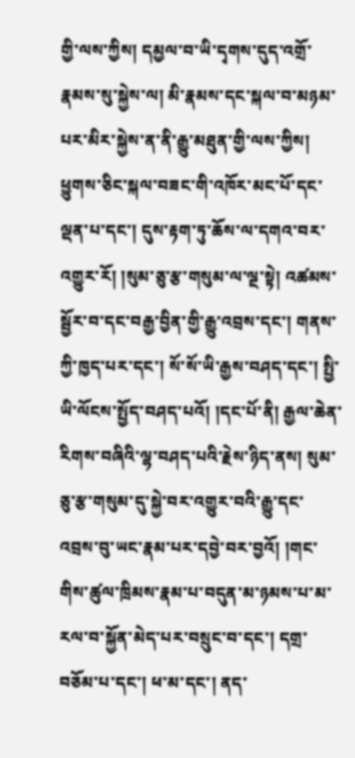གྱི་ལས་ཀྱིས། དམྱལ་བ་ཡི་དྭགས་དུད་འགྲོ་རྣམས་སུ་སྐྱེས་ལ། མི་རྣམས་དང་སྐལ་བ་མཉམ་པར་མིར་སྐྱེས་ན་ནི་རྒྱུ་མཐུན་གྱི་ལས་ཀྱིས། ཕྱུགས་ཅིང་སྐལ་བཟང་གི་འཁོར་མང་པོ་དང་ལྡན་པ་དང་། དུས་རྟག་ཏུ་ཆོས་ལ་དགའ་བར་འགྱུར་རོ། །སུམ་ཅུ་རྩ་གསུམ་ལ་ལྔ་སྟེ། འཚམས་སྦྱོར་བ་དང་བརྒྱ་བྱིན་གྱི་རྒྱུ་འབྲས་དང་། གནས་ཀྱི་ཁྱད་པར་དང་། སོ་སོ་ཡི་རྒྱས་བཤད་དང་། སྤྱི་ཡི་ལོངས་སྤྱོད་བཤད་པའོ། །དང་པོ་ནི། རྒྱལ་ཆེན་རིགས་བཞིའི་ལྷ་བཤད་པའི་རྗེས་ཉིད་ནས། སུམ་ཅུ་རྩ་གསུམ་དུ་སྐྱེ་བར་འགྱུར་བའི་རྒྱུ་དང་འབྲས་བུ་ཡང་རྣམ་པར་དབྱེ་བར་བྱའོ། །གང་གིས་ཚུལ་ཁྲིམས་རྣམ་པ་བདུན་མ་ཉམས་པ་མ་རལ་བ་སྐྱོན་མེད་པར་བསྲུང་བ་དང་། དགྲ་བཅོམ་པ་དང་། ཕ་མ་དང་། ནད་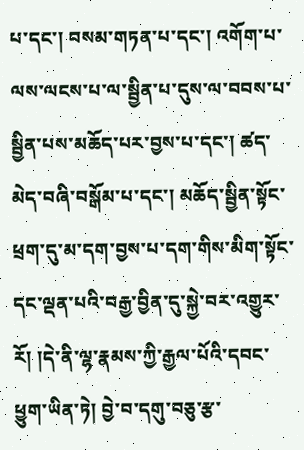པ་དང་། བསམ་གཏན་པ་དང་། འགོག་པ་ལས་ལངས་པ་ལ་སྦྱིན་པ་དུས་ལ་བབས་པ་སྦྱིན་པས་མཆོད་པར་བྱས་པ་དང་། ཚད་མེད་བཞི་བསྒོམ་པ་དང་། མཆོད་སྦྱིན་སྟོང་ཕྲག་དུ་མ་དག་བྱས་པ་དག་གིས་མིག་སྟོང་དང་ལྡན་པའི་བརྒྱ་བྱིན་དུ་སྐྱེ་བར་འགྱུར་རོ། །དེ་ནི་ལྷ་རྣམས་ཀྱི་རྒྱལ་པོའི་དབང་ཕྱུག་ཡིན་ཏེ། བྱེ་བ་དགུ་བཅུ་རྩ་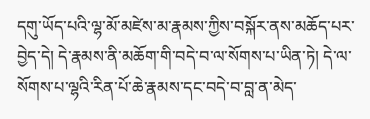དགུ་ཡོད་པའི་ལྷ་མོ་མཛེས་མ་རྣམས་ཀྱིས་བསྐོར་ནས་མཆོད་པར་བྱེད་དེ། དེ་རྣམས་ནི་མཆོག་གི་བདེ་བ་ལ་སོགས་པ་ཡིན་ཏེ། དེ་ལ་སོགས་པ་ལྷའི་རིན་པོ་ཆེ་རྣམས་དང་བདེ་བ་བླ་ན་མེད་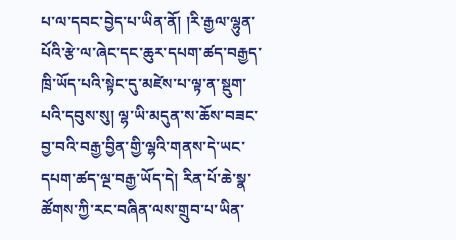པ་ལ་དབང་བྱེད་པ་ཡིན་ནོ། །རི་རྒྱལ་ལྷུན་པོའི་རྩེ་ལ་ཞེང་དང་ཆུར་དཔག་ཚད་བརྒྱད་ཁྲི་ཡོད་པའི་སྟེང་དུ་མཛེས་པ་ལྟ་ན་སྡུག་པའི་དབུས་སུ། ལྷ་ཡི་མདུན་ས་ཆོས་བཟང་བྱ་བའི་བརྒྱ་བྱིན་གྱི་ལྷའི་གནས་དེ་ཡང་དཔག་ཚད་ལྔ་བརྒྱ་ཡོད་དེ། རིན་པོ་ཆེ་སྣ་ཚོགས་ཀྱི་རང་བཞིན་ལས་གྲུབ་པ་ཡིན་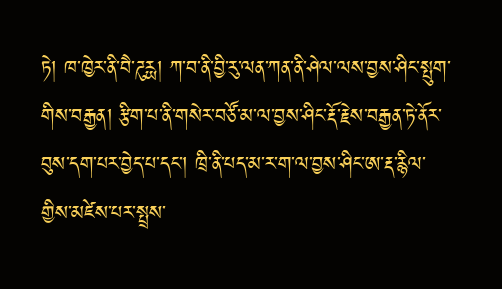ཏེ། ཁ་ཁྱེར་ནི་བཻ་ཌུརྻ། ཀ་བ་ནི་བྱི་རུ་ལན་ཀན་ནི་ཤེལ་ལས་བྱས་ཤིང་སྤུག་གིས་བརྒྱན། རྩིག་པ་ནི་གསེར་བཙོ་མ་ལ་བྱས་ཤིང་རྡོ་རྗེས་བརྒྱན་ཏེ་ནོར་བུས་དག་པར་བྱེད་པ་དང་། ཁྲི་ནི་པད་མ་ར་ག་ལ་བྱས་ཤིང་ཨ་རྡ་རྙིལ་གྱིས་མཛེས་པར་སྤྲས་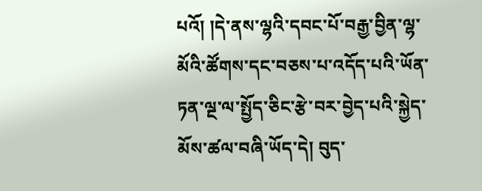པའོ། །དེ་ནས་ལྷའི་དབང་པོ་བརྒྱ་བྱིན་ལྷ་མོའི་ཚོགས་དང་བཅས་པ་འདོད་པའི་ཡོན་ཏན་ལྔ་ལ་སྤྱོད་ཅིང་རྩེ་བར་བྱེད་པའི་སྐྱེད་མོས་ཚལ་བཞི་ཡོད་དེ། བུད་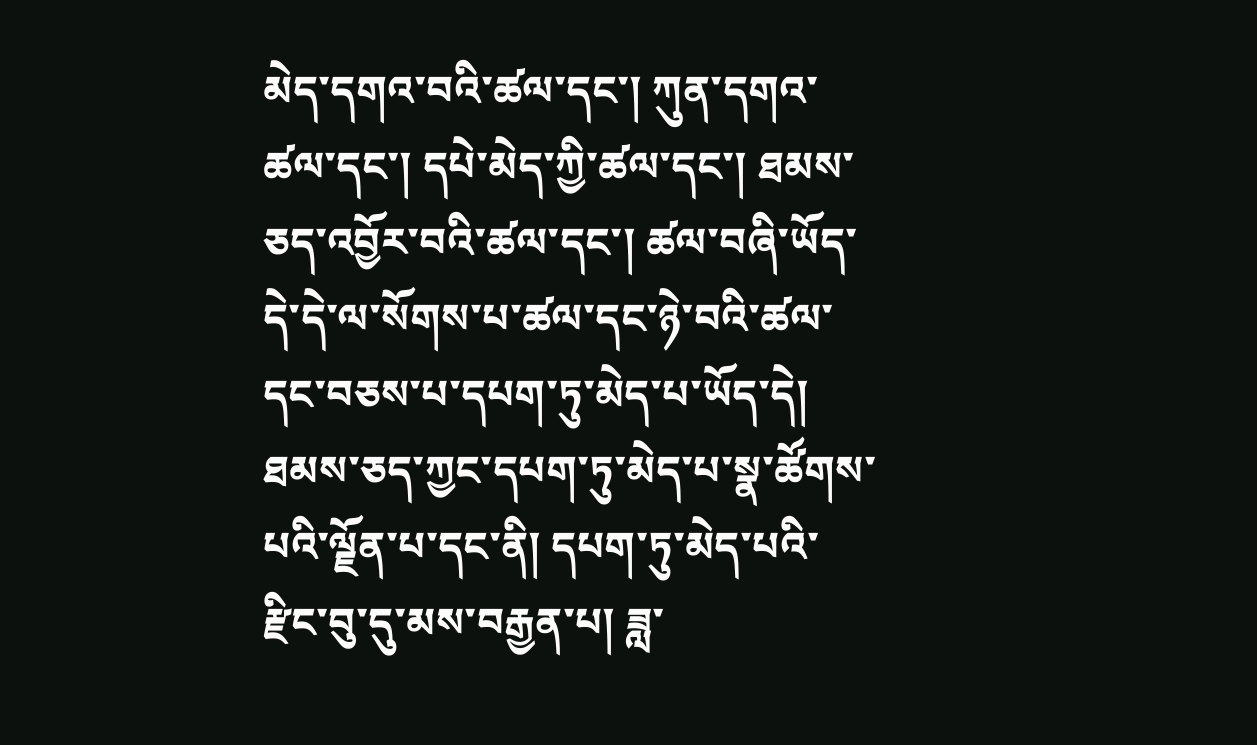མེད་དགའ་བའི་ཚལ་དང་། ཀུན་དགའ་ཚལ་དང་། དཔེ་མེད་ཀྱི་ཚལ་དང་། ཐམས་ཅད་འབྱོར་བའི་ཚལ་དང་། ཚལ་བཞི་ཡོད་དེ་དེ་ལ་སོགས་པ་ཚལ་དང་ཉེ་བའི་ཚལ་དང་བཅས་པ་དཔག་ཏུ་མེད་པ་ཡོད་དེ། ཐམས་ཅད་ཀྱང་དཔག་ཏུ་མེད་པ་སྣ་ཚོགས་པའི་ལྗོན་པ་དང་ནི། དཔག་ཏུ་མེད་པའི་རྫིང་བུ་དུ་མས་བརྒྱན་པ། ཟླ་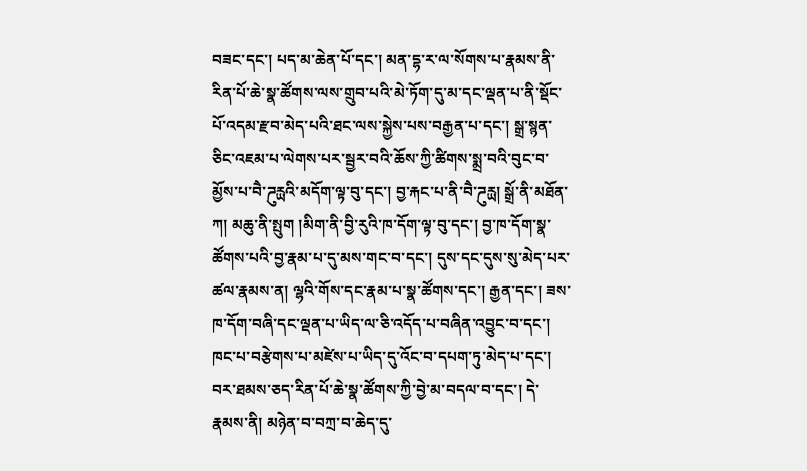བཟང་དང་། པད་མ་ཆེན་པོ་དང་། མན་དྷ་ར་ལ་སོགས་པ་རྣམས་ནི་རིན་པོ་ཆེ་སྣ་ཚོགས་ལས་གྲུབ་པའི་མེ་ཏོག་དུ་མ་དང་ལྡན་པ་ནི་སྡོང་པོ་འདམ་རྫབ་མེད་པའི་ཐང་ལས་སྐྱེས་པས་བརྒྱན་པ་དང་། སྒྲ་སྙན་ཅིང་འཇམ་པ་ལེགས་པར་སྦྱར་བའི་ཆོས་ཀྱི་ཚིགས་སྨྲ་བའི་བུང་བ་མྱོས་པ་བཻ་ཌུརྻའི་མདོག་ལྟ་བུ་དང་། བྱ་རྐང་པ་ནི་བཻ་ཌུརྻ། སྒྲོ་ནི་མཐོན་ཀ། མཆུ་ནི་སྤུག །མིག་ནི་བྱི་རུའི་ཁ་དོག་ལྟ་བུ་དང་། བྱ་ཁ་དོག་སྣ་ཚོགས་པའི་བྱ་རྣམ་པ་དུ་མས་གང་བ་དང་། དུས་དང་དུས་སུ་མེད་པར་ཚལ་རྣམས་ན། ལྷའི་གོས་དང་རྣམ་པ་སྣ་ཚོགས་དང་། རྒྱན་དང་། ཟས་ཁ་དོག་བཞི་དང་ལྡན་པ་ཡིད་ལ་ཅི་འདོད་པ་བཞིན་འབྱུང་བ་དང་། ཁང་པ་བརྩེགས་པ་མཛེས་པ་ཡིད་དུ་འོང་བ་དཔག་ཏུ་མེད་པ་དང་། བར་ཐམས་ཅད་རིན་པོ་ཆེ་སྣ་ཚོགས་ཀྱི་བྱེ་མ་བདལ་བ་དང་། དེ་རྣམས་ནི། མཉེན་བ་བཀྲ་བ་ཆེད་དུ་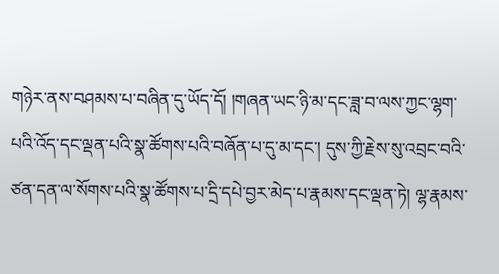གཉེར་ནས་བཤམས་པ་བཞིན་དུ་ཡོད་དོ། །གཞན་ཡང་ཉི་མ་དང་ཟླ་བ་ལས་ཀྱང་ལྷག་པའི་འོད་དང་ལྡན་པའི་སྣ་ཚོགས་པའི་བཞོན་པ་དུ་མ་དང་། དུས་ཀྱི་རྗེས་སུ་འབྲང་བའི་ཙན་དན་ལ་སོགས་པའི་སྣ་ཚོགས་པ་དྲི་དཔེ་བྱར་མེད་པ་རྣམས་དང་ལྡན་ཏེ། ལྷ་རྣམས་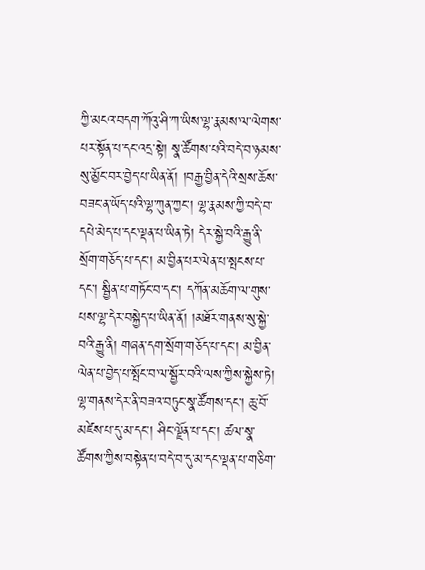ཀྱི་མངའ་བདག་ཀོའུ་ཤི་ཀ་ཡིས་ལྷ་རྣམས་ལ་ལེགས་པར་སྟོན་པ་དང་འདྲ་སྟེ། སྣ་ཚོགས་པའི་བདེ་བ་ཉམས་སུ་མྱོང་བར་བྱེད་པ་ཡིན་ནོ། །བརྒྱ་བྱིན་དེའི་སྲས་ཆོས་བཟང་ན་ཡོད་པའི་ལྷ་ཀུན་ཀྱང་། ལྷ་རྣམས་ཀྱི་བདེ་བ་དཔེ་མེད་པ་དང་ལྡན་པ་ཡིན་ཏེ། དེར་སྐྱེ་བའི་རྒྱུ་ནི་སྲོག་གཅོད་པ་དང་། མ་བྱིན་པར་ལེན་པ་སྤངས་པ་དང་། སྦྱིན་པ་གཏོང་བ་དང་། དཀོན་མཆོག་ལ་གུས་པས་ལྷ་དེར་བསྐྱེད་པ་ཡིན་ནོ། །མཐོར་གནས་སུ་སྐྱེ་བའི་རྒྱུ་ནི། གཞན་དག་སྲོག་གཅོད་པ་དང་། མ་བྱིན་ལེན་པ་བྱེད་པ་སྤོང་བ་ལ་སྦྱོར་བའི་ལས་ཀྱིས་སྐྱེས་ཏེ། ལྷ་གནས་དེར་ནི་བཟའ་བཏུང་སྣ་ཚོགས་དང་། ཆུ་བོ་མཛེས་པ་དུ་མ་དང་། ཤིང་ལྗོན་པ་དང་། ཚལ་སྣ་ཚོགས་ཀྱིས་བསྟེན་པ་བདེ་བ་དུ་མ་དང་ལྡན་པ་གཅིག་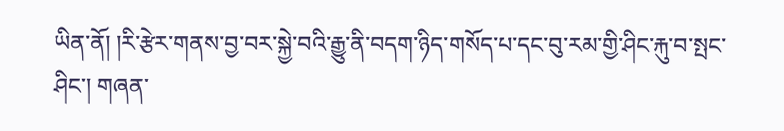ཡིན་ནོ། །རི་རྩེར་གནས་བྱ་བར་སྐྱེ་བའི་རྒྱུ་ནི་བདག་ཉིད་གསོད་པ་དང་བུ་རམ་གྱི་ཤིང་རྐུ་བ་སྤང་ཤིང་། གཞན་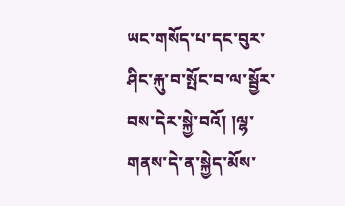ཡང་གསོད་པ་དང་བུར་ཤིང་རྐུ་བ་སྤོང་བ་ལ་སྦྱོར་བས་དེར་སྐྱེ་བའོ། །ལྷ་གནས་དེ་ན་སྐྱེད་མོས་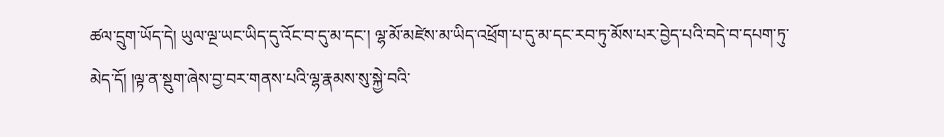ཚལ་དྲུག་ཡོད་དེ། ཡུལ་ལྔ་ཡང་ཡིད་དུ་འོང་བ་དུ་མ་དང་། ལྷ་མོ་མཛེས་མ་ཡིད་འཕྲོག་པ་དུ་མ་དང་རབ་ཏུ་མོས་པར་བྱེད་པའི་བདེ་བ་དཔག་ཏུ་མེད་དོ། །ལྟ་ན་སྡུག་ཞེས་བྱ་བར་གནས་པའི་ལྷ་རྣམས་སུ་སྐྱེ་བའི་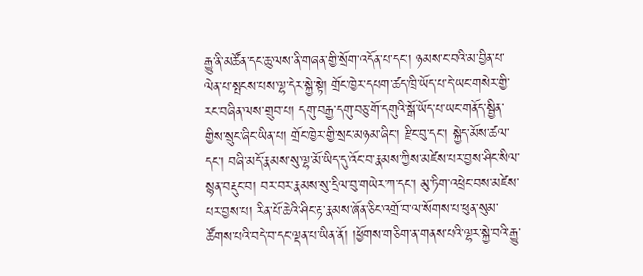རྒྱུ་ནི་མཚོན་དང་ཆུ་ལས་ནི་གཞན་གྱི་སྲོག་འདོན་པ་དང་། ཉམས་ང་བའི་མ་བྱིན་པ་ལེན་པ་སྤངས་པས་ལྷ་དེར་སྐྱེ་སྟེ། གྲོང་ཁྱེར་དཔག་ཚད་ཁྲི་ཡོད་པ་དེ་ཡང་གསེར་གྱི་རང་བཞིན་ལས་གྲུབ་པ། དགུ་བརྒྱ་དགུ་བཅུ་གོ་དགུའི་སྒོ་ཡོད་པ་ཡང་གནོད་སྦྱིན་གྱིས་སྲུང་ཞིང་ཡིན་པ། གྲོང་ཁྱེར་གྱི་སྲང་མཉམ་ཞིང་། རྫིང་བུ་དང་། སྐྱེད་མོས་ཚལ་དང་། བཞི་མདོ་རྣམས་སུ་ལྷ་མོ་ཡིད་དུ་འོང་བ་རྣམས་ཀྱིས་མཛེས་པར་བྱས་ཤིང་སིལ་སྙན་བརྡུང་བ། བར་བར་རྣམས་སུ་དྲིལ་བུ་གཡེར་ཀ་དང་། མུ་ཏིག་འཕྲེང་བས་མཛེས་པར་བྱས་པ། རིན་པོ་ཆེའི་ཤིང་རྟ་རྣམས་ཞོན་ཅིང་འགྲོ་བ་ལ་སོགས་པ་ཕུན་སུམ་ཚོགས་པའི་བདེ་བ་དང་ལྡན་པ་ཡིན་ནོ། །ཕྱོགས་གཅིག་ན་གནས་པའི་ལྷར་སྐྱེ་བའི་རྒྱུ་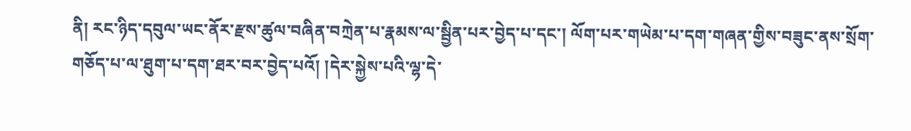ནི། རང་ཉིད་དབུལ་ཡང་ནོར་རྫས་ཚུལ་བཞིན་བཀྲེན་པ་རྣམས་ལ་སྦྱིན་པར་བྱེད་པ་དང་། ལོག་པར་གཡེམ་པ་དག་གཞན་གྱིས་བཟུང་ནས་སྲོག་གཅོད་པ་ལ་ཐུག་པ་དག་ཐར་བར་བྱེད་པའོ། །དེར་སྐྱེས་པའི་ལྷ་དེ་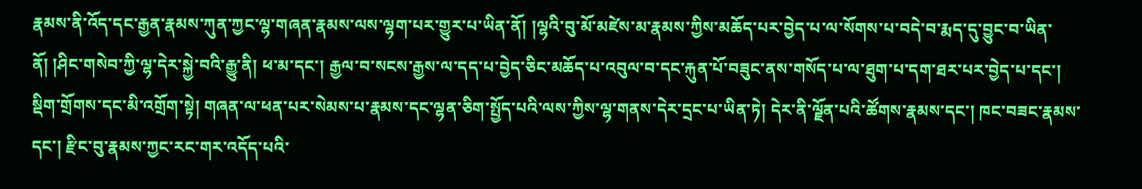རྣམས་ནི་འོད་དང་རྒྱན་རྣམས་ཀུན་ཀྱང་ལྷ་གཞན་རྣམས་ལས་ལྷག་པར་གྱུར་པ་ཡིན་ནོ། །ལྷའི་བུ་མོ་མཛེས་མ་རྣམས་ཀྱིས་མཆོད་པར་བྱེད་པ་ལ་སོགས་པ་བདེ་བ་རྨད་དུ་བྱུང་བ་ཡིན་ནོ། །ཤིང་གསེབ་ཀྱི་ལྷ་དེར་སྐྱེ་བའི་རྒྱུ་ནི། ཕ་མ་དང་། རྒྱལ་བ་སངས་རྒྱས་ལ་དད་པ་བྱེད་ཅིང་མཆོད་པ་འབུལ་བ་དང་རྐུན་པོ་བཟུང་ནས་གསོད་པ་ལ་ཐུག་པ་དག་ཐར་པར་བྱེད་པ་དང་། སྡིག་གྲོགས་དང་མི་འགྲོག་སྟེ། གཞན་ལ་ཕན་པར་སེམས་པ་རྣམས་དང་ལྷན་ཅིག་སྤྱོད་པའི་ལས་ཀྱིས་ལྷ་གནས་དེར་དྲང་པ་ཡིན་ཏེ། དེར་ནི་ལྗོན་པའི་ཚོགས་རྣམས་དང་། ཁང་བཟང་རྣམས་དང་། རྫིང་བུ་རྣམས་ཀྱང་རང་གར་འདོད་པའི་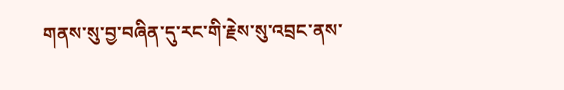གནས་སུ་བྱ་བཞིན་དུ་རང་གི་རྗེས་སུ་འབྲང་ནས་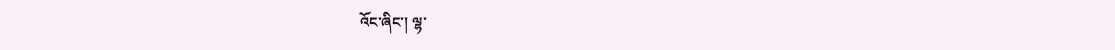འོང་ཞིང་། ལྷ་